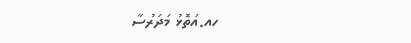ހއ.އަތޮޅު މަދަރުސާ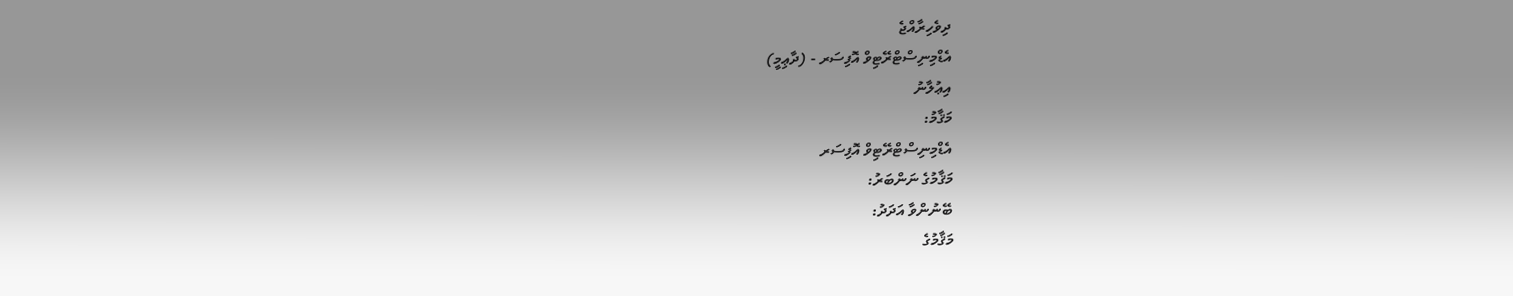ދިވެހިރާއްޖެ
އެޑްމިނިސްޓްރޭޓިވް އޮފިސަރ - (ދާޢިމީ)
އިޢުލާނު
މަޤާމު:
އެޑްމިނިސްޓްރޭޓިވް އޮފިސަރ
މަޤާމުގެ ނަންބަރު:
ބޭނުންވާ އަދަދު:
މަޤާމުގެ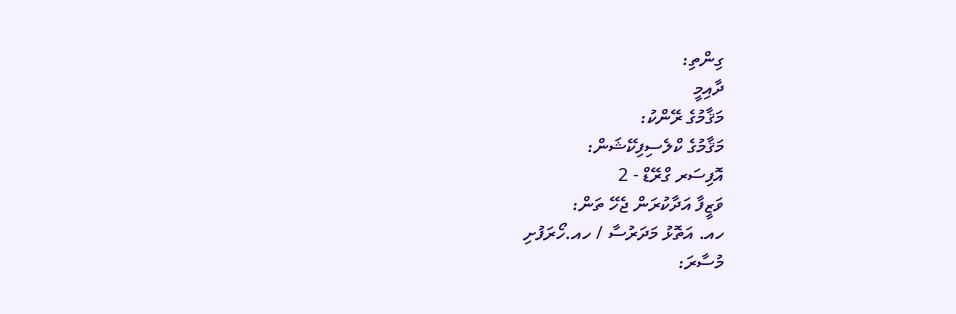ގިންތި:
ދާއިމީ
މަޤާމުގެ ރޭންކު:
މަޤާމުގެ ކްލެސިފިކޭޝަން:
އޮފިސަރ ގްރޭޑް - 2
ވަޒީފާ އަދާކުރަން ޖެހޭ ތަން:
ހއ. އަތޮޅު މަދަރުސާ / ހއ.ހޯރަފުށި
މުސާރަ: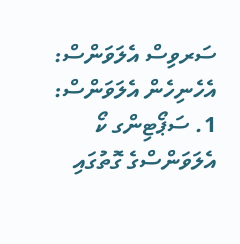ސަރވިސް އެލަވަންސް:
އެހެނިހެން އެލަވަންސް:
1. ސަޕޯޓިންގ ކޯ އެލަވަންސްގެ ގޮތުގައި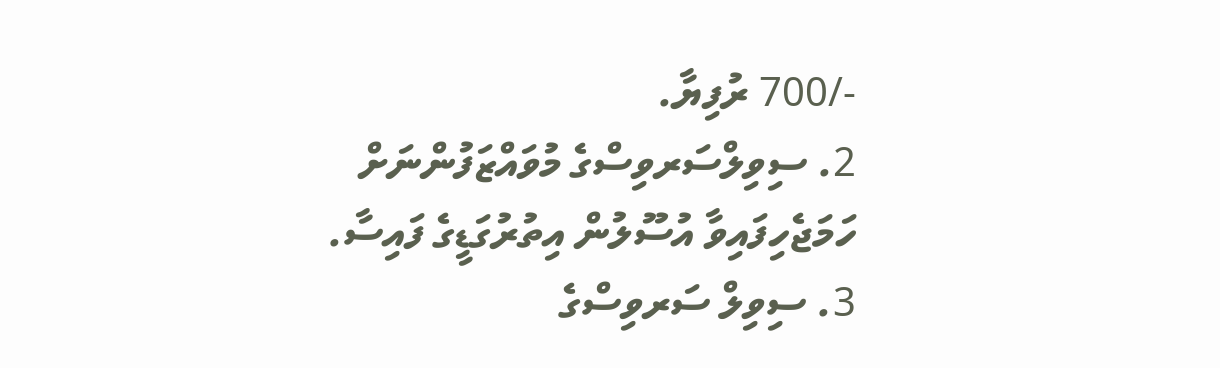-/700 ރުފިޔާ.
2. ސިވިލްސަރވިސްގެ މުވައްޒަފުންނަށް ހަމަޖެހިފައިވާ އުސޫލުން އިތުރުގަޑީގެ ފައިސާ.
3. ސިވިލް ސަރވިސްގެ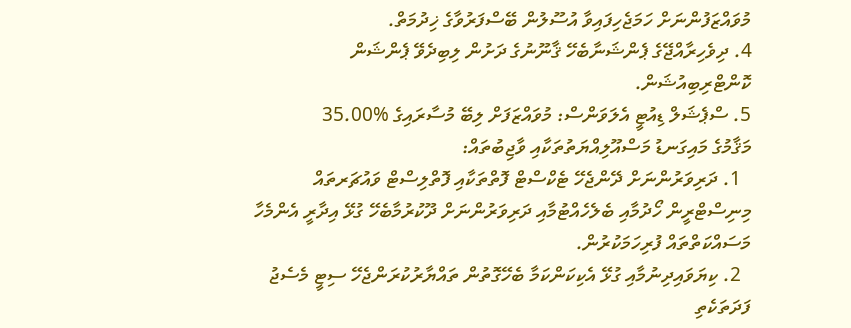މުވައްޒަފުންނަށް ހަމަޖެހިފައިވާ އުސޫލުން ބޭސްފަރުވާގެ ޚިދުމަތް.
4. ދިވެހިރާއްޖޭގެ ޕެންޝަނާބެހޭ ޤާނޫނުގެ ދަށުން ލިބިދެވޭ ޕެންޝަން ކޮންޓްރިބިއުޝަން.
5. ސްޕެޝަލް ޑިއުޓީ އެލަވަންސް: މުވައްޒަފަށް ލިބޭ މުސާރައިގެ %35.00
މަޤާމުގެ މައިގަނޑު މަސްއޫލިއްޔަތުތަކާއި ވާޖިބުތައް:
  1. ދަރިވަރުންނަށް ދޭންޖެހޭ ޓެކްސްޓް ފޮތްތަކާއި ފޮތްލިސްޓް ވައުޗަރތައް މިނިސްޓްރީން ހޯދުމާއި ބެލެހެއްޓުމާއި ދަރިވަރުންނަށް ދޫކުރުމާބެހޭ ގުޅޭ އިދާރީ އެންމެހާ މަސައްކަތްތައް ފުރިހަމަކުރުން.
  2. ކިޔަވައިދިނުމާއި ގުޅޭ އެކިކަންކަމާ ބެހޭގޮތުން ތައްޔާރުކުރަންޖެހޭ ސިޓީ މެސެޖު ފަދަތަކެތި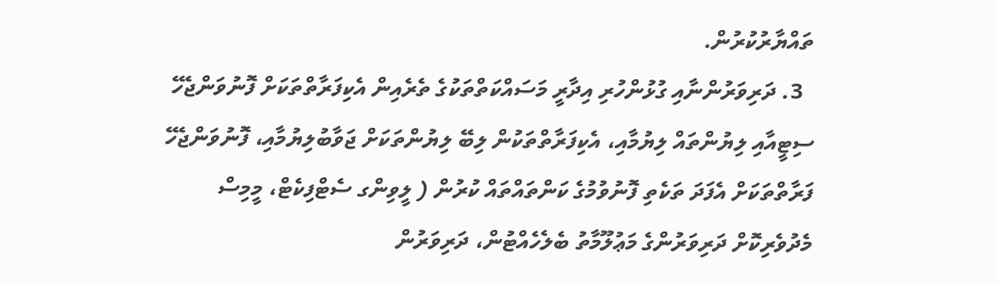ތައްޔާރުކުރުން.
  3. ދަރިވަރުންނާއި ގުޅުންހުރި އިދާރީ މަސައްކަތްތަކުގެ ތެރެއިން އެކިފަރާތްތަކަށް ފޮނުވަންޖެހޭ ސިޓީއާއި ލިޔުންތައް ލިޔުމާއި، އެކިފަރާތްތަކުން ލިބޭ ލިޔުންތަކަށް ޖަވާބުލިޔުމާއި، ފޮނުވަންޖެހޭ ފަރާތްތަކަށް އެފަދަ ތަކެތި ފޮނުވުމުގެ ކަންތައްތައް ކުރުން ( ލީވިންގ ސެޓްފިކެޓް، މީމިސް މެދުވެރިކޮށް ދަރިވަރުންގެ މަޢުލޫމާތު ބެލެހެއްޓުން، ދަރިވަރުން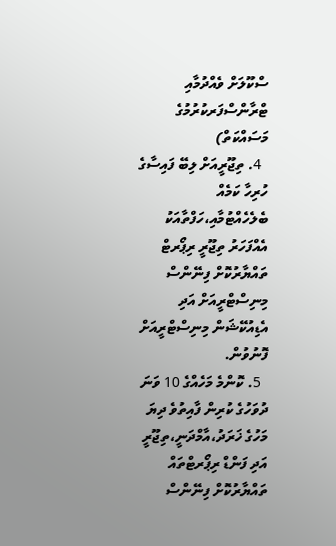ސްކޫލަށް ވެއްދުމާއި ޓްރާންސްފަރކުރުމުގެ މަސައްކަތް)
  4. ތިޖޫރީއަށް ލިބޭ ފައިސާގެ ހުރިހާ ކަމެއް ބެލެހެއްޓުމާއި،ހަފްތާއަކު އެއްފަހަރު ތިޖޫރީ ރިޕޯރޓް ތައްޔާރުކޮށް ފިނޭންސް މިނިސްޓްރީއަށް އަދި އެޑިއުކޭޝަން މިނިސްޓްރީއަށް ފޮނުވުން.
  5. ކޮންމެ މަހެއްގެ 10 ވަނަ ދުވަހުގެ ކުރިން ފާއިތުވެ ދިޔަ މަހުގެ ޚަރަދު،އާމްދަނީ،ތިޖޫރީ އަދި ފަންޑް ރިޕޯރޓްތައް ތައްޔާރުކޮށް ފިނޭންސް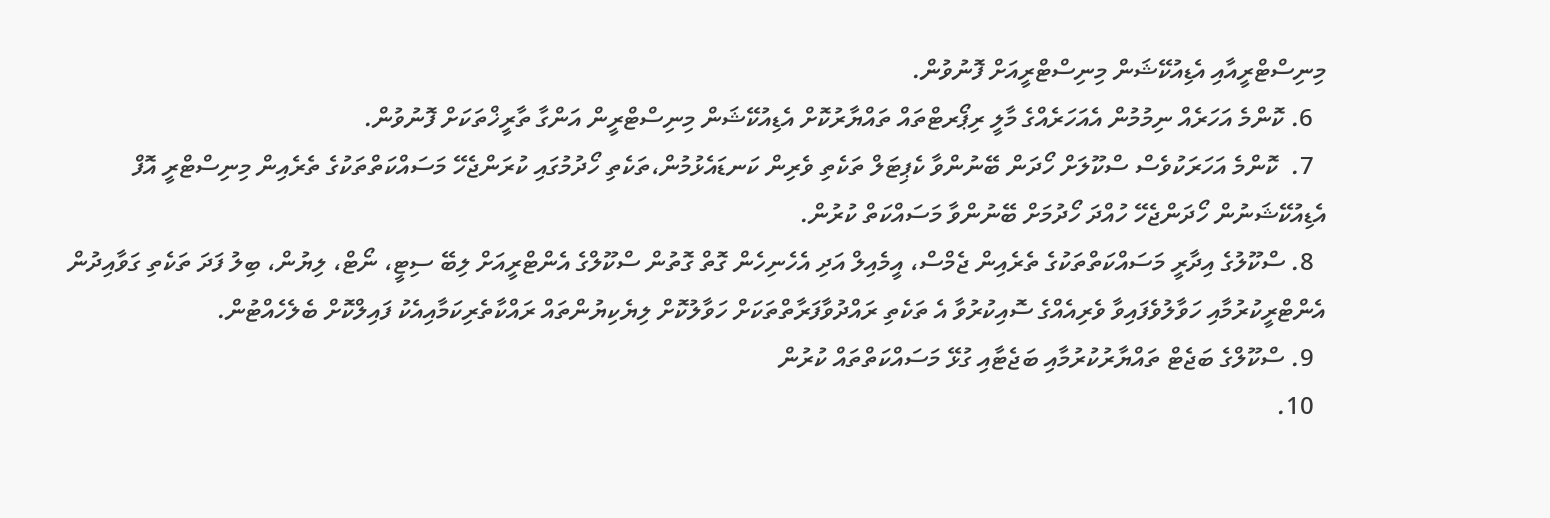މިނިސްޓްރީއާއި އެޑިއުކޭޝަން މިނިސްޓްރީއަށް ފޮނުވުން.
  6. ކޮންމެ އަހަރެއް ނިމުމުން އެއަހަރެއްގެ މާލީ ރިޕޯރޓްތައް ތައްޔާރުކޮށް އެޑިއުކޭޝަން މިނިސްޓްރީން އަންގާ ތާރީޚްތަކަށް ފޮނުވުން.
  7.  ކޮންމެ އަހަރަކުވެސް ސްކޫލަށް ހޯދަން ބޭނުންވާ ކެޕިޓަލް ތަކެތި ވެރިން ކަނޑައެޅުމުން،ތަކެތި ހޯދުމުގައި ކުރަންޖެހޭ މަސައްކަތްތަކުގެ ތެރެއިން މިނިސްޓްރީ އޮފް އެޑިއުކޭޝަނުން ހޯދަންޖެހޭ ހުއްދަ ހޯދުމަށް ބޭނުންވާ މަސައްކަތް ކުރުން.
  8. ސްކޫލުގެ އިދާރީ މަސައްކަތްތަކުގެ ތެރެއިން ޖެމްސް، އީމެއިލް އަދި އެހެނިހެން ގޮތް ގޮތުން ސްކޫލްގެ އެންޓްރީއަށް ލިބޭ ސިޓީ، ނޯޓް، ލިޔުން، ބިލު ފަދަ ތަކެތި ގަވާއިދުން އެންޓްރީކުރުމާއި ހަވާލުވެފައިވާ ވެރިއެއްގެ ސޮއިކުރުވާ އެ ތަކެތި ރައްދުވާފަރާތްތަކަށް ހަވާލުކޮށް ލިޔެކިޔުންތައް ރައްކާތެރިކަމާއިއެކު ފައިލްކޮށް ބެލެހެއްޓުން.
  9. ސްކޫލްގެ ބަޖެޓް ތައްޔާރުކުރުމާއި ބަޖެޓާއި ގުޅޭ މަސައްކަތްތައް ކުރުން
  10.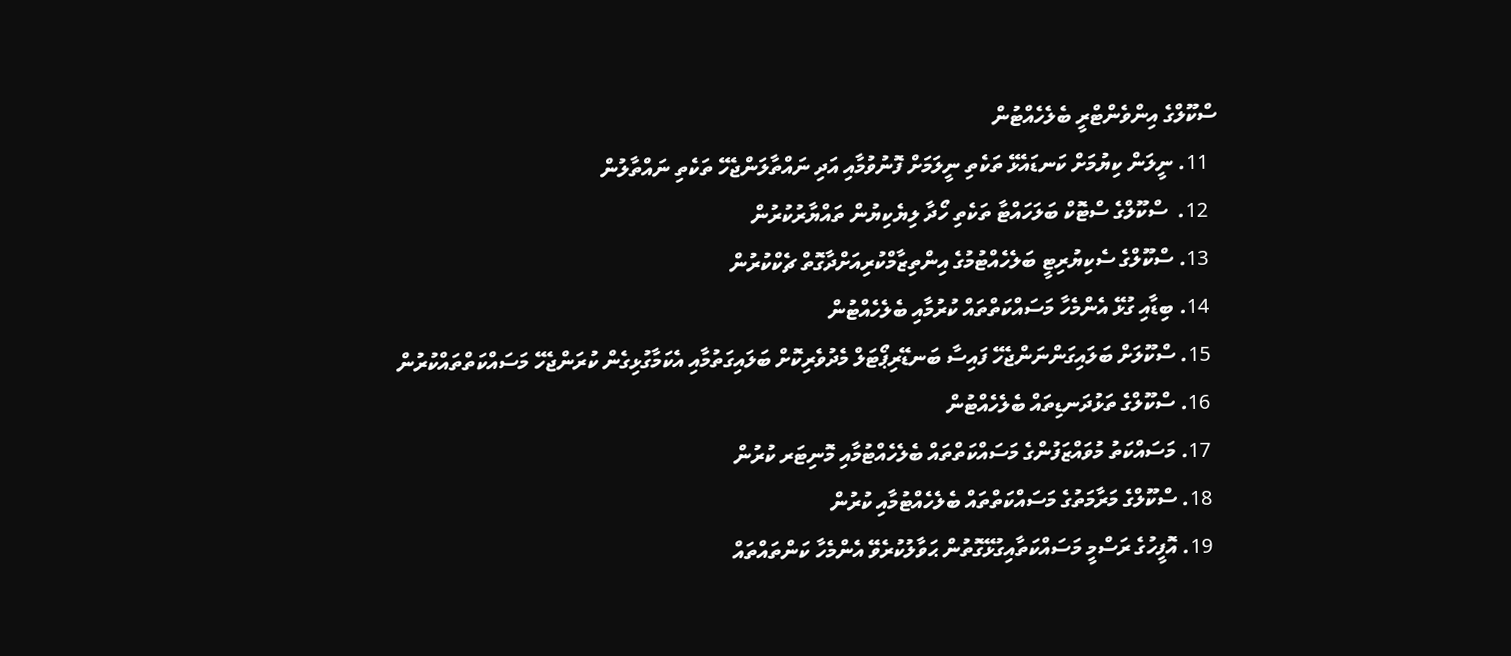ސްކޫލްގެ އިންވެންޓްރީ ބެލެހެއްޓުން
  11. ނީލަން ކިޔުމަށް ކަނޑައެޅޭ ތަކެތި ނީލަމަށް ފޮނުވުމާއި އަދި ނައްތާލަންޖެހޭ ތަކެތި ނައްތާލުން
  12.  ސްކޫލްގެ ސްޓޮކް ބަލަހައްޓާ ތަކެތި ހޯދާ ލިޔެކިޔުން ތައްޔާރުކުރުން
  13. ސްކޫލްގެ ސެކިޔުރިޓީ ބަލެހެއްޓުމުގެ އިންތިޒާމްކުރިއަށްދާގޮތް ޗެކްކުރުން
  14. ބިޑާއި ގުޅޭ އެންމެހާ މަސައްކަތްތައް ކުރުމާއި ބެލެހެއްޓުން
  15. ސްކޫލަށް ބަލައިގަންނަންޖެހޭ ފައިސާ ބަނޑޭރިޕޯޓަލް މެދުވެރިކޮށް ބަލައިގަތުމާއި އެކަމާގުޅިގެން ކުރަންޖެހޭ މަސައްކަތްތައްކުރުން
  16. ސްކޫލްގެ ތަޅުދަނޑިތައް ބެލެހެއްޓުން
  17. މަސައްކަތު މުވައްޒަފުންގެ މަސައްކަތްތައް ބެލެހެއްޓުމާއި މޮނިޓަރ ކުރުން
  18. ސްކޫލްގެ މަރާމަތުގެ މަސައްކަތްތައް ބެލެހެއްޓުމާއި ކުރުން
  19. އޮފީހުގެ ރަސްމީ މަސައްކަތާއިގުޅޭގޮތުން ޙަވާލުކުރެވޭ އެންމެހާ ކަންތައްތައް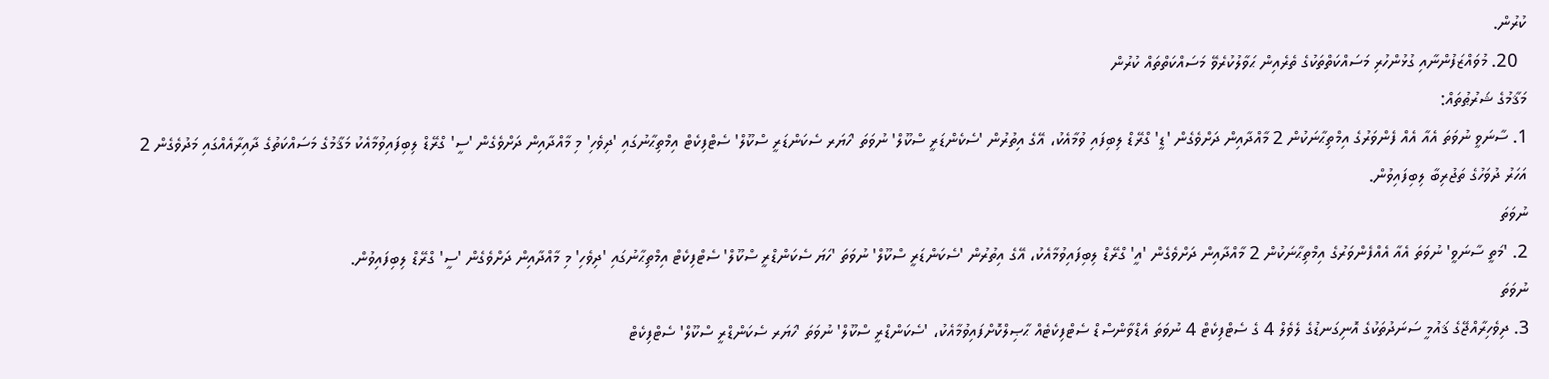ކުރުން.
  20. މުވައްޒަފުންނާއި ގުޅުންހުރި މަސައްކަތްތަކުގެ ތެރެއިން ޙަވާލުކުރެވޭ މަސައްކަތްތައް ކުރުން
މަޤާމުގެ ޝަރުޠުތައް:
1. ސާނަވީ ނުވަތަ އެއާ އެއް ފެންވަރުގެ އިމްތިޙާނަކުން 2 މާއްދާއިން ދަށްވެގެން 'ޑީ' ގްރޭޑް ލިބިފައި ވުމާއެކު، އޭގެ އިތުރުން 'ސެކެންޑަރީ ސްކޫލް' ނުވަތަ 'ހަޔަރ ސެކަންޑަރީ ސްކޫލް' ސެޓްފިކެޓް އިމްތިޙާނުގައި 'ދިވެހި' މި މާއްދާއިން ދަށްވެގެން 'ސީ' ގްރޭޑް ލިބިފައިވުމާއެކު މަޤާމުގެ މަސައްކަތުގެ ދާއިރާއެއްގައި މަދުވެގެން 2 އަހަރު ދުވަހުގެ ތަޖުރިބާ ލިބިފައިވުން.
ނުވަތަ
2. 'މަތީ ސާނަވީ' ނުވަތަ އެއާ އެއްފެންވަރުގެ އިމްތިޙާނަކުން 2 މާއްދާއިން ދަށްވެގެން 'އީ' ގްރޭޑް ލިބިފައިވުމާއެކު، އޭގެ އިތުރުން 'ސެކަންޑަރީ ސްކޫލް' ނުވަތަ 'ހަޔަ ސެކަންޑްރީ ސްކޫލް' ސެޓްފިކެޓް އިމްތިޙާނުގައި 'ދިވެހި' މި މާއްދާއިން ދަށްވެގެން 'ސީ' ގްރޭޑް ލިބިފައިވުން.
ނުވަތަ
3. ދިވެހިރާއްޖޭގެ ޤައުމީ ސަނަދުތަކުގެ އޮނިގަނޑުގެ ލެވެލް 4 ގެ ސެޓްފިކެޓް 4 ނުވަތަ އެޑްވާންސްޑް ސެޓްފިކެޓެއް ޙާޞިލްކޮށްފައިވުމާއެކު، 'ސެކަންޑްރީ ސްކޫލް' ނުވަތަ 'ހަޔަރ ސެކަންޑްރީ ސްކޫލް' ސެޓްފިކެޓް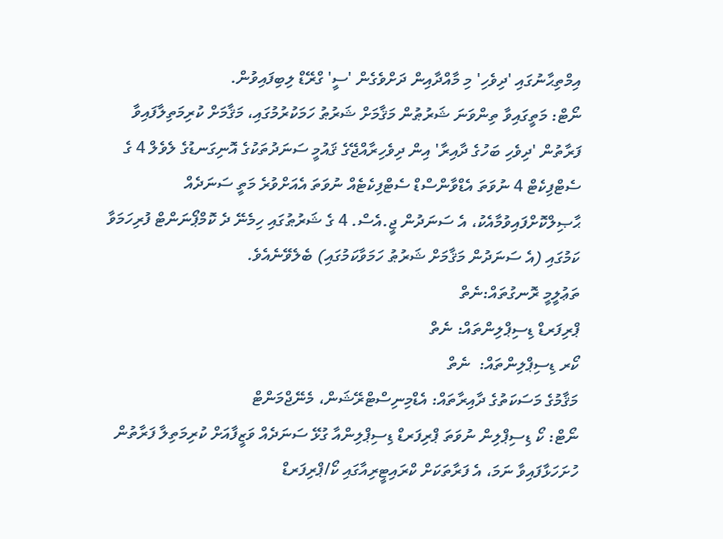އިމްތިޙާނުގައި 'ދިވެހި' މި މާއްދާއިން ދަށްވެގެން 'ސީ' ގްރޭޑް ލިބިފައިވުން.
ނޯޓް: މަތީގައިވާ ތިންވަނަ ޝަރުޠުން މަޤާމަށް ޝަރުޠު ހަމަކުރުމުގައި، މަޤާމަށް ކުރިމަތިލާފައިވާ ފަރާތުން 'ދިވެހި ބަހުގެ ދާއިރާ' އިން ދިވެހިރާއްޖޭގެ ޤައުމީ ސަނަދުތަކުގެ އޮނިގަނޑުގެ ލެވެލް 4 ގެ ސެޓްފިކެޓް 4 ނުވަތަ އެޑްވާންސްޑް ސެޓްފިކެޓެއް ނުވަތަ އެއަށްވުރެ މަތީ ސަނަދެއް ޙާޞިލްކޮށްފައިވުމާއެކު، އެ ސަނަދުން ޖީ.އެސް. 4 ގެ ޝަރުޠުގައި ހިމެނޭ ދެ ކޮމްޕޯނަންޓް ފުރިހަމަވާ ކަމުގައި (އެ ސަނަދުން މަޤާމަށް ޝަރުޠު ހަމަވާކަމުގައި) ބެލެވޭނެއެވެ.
ތަޢުލީމީ ރޮނގުތައް:ނެތް
ޕްރިފަރޑް ޑިސިޕްލިންތައް: ނެތް
ކޯރ ޑިސިޕްލިންތައް:  ނެތް
މަޤާމުގެ މަސަކަތުގެ ދާއިރާތައް: އެޑްމިނިސްޓްރޭޝަން، މެނޭޖްމަންޓް
ނޯޓް: ކޯ ޑިސިޕްލިން ނުވަތަ ޕްރިފަރޑް ޑިސިޕްލިންއާ ގުޅޭ ސަނަދެއް ވަޒީފާއަށް ކުރިމަތިލާ ފަރާތުން ހުށަހަޅާފައިވާ ނަމަ، އެ ފަރާތަކަށް ކްރައިޓީރިއާގައި ކޯ/ޕްރިފަރޑް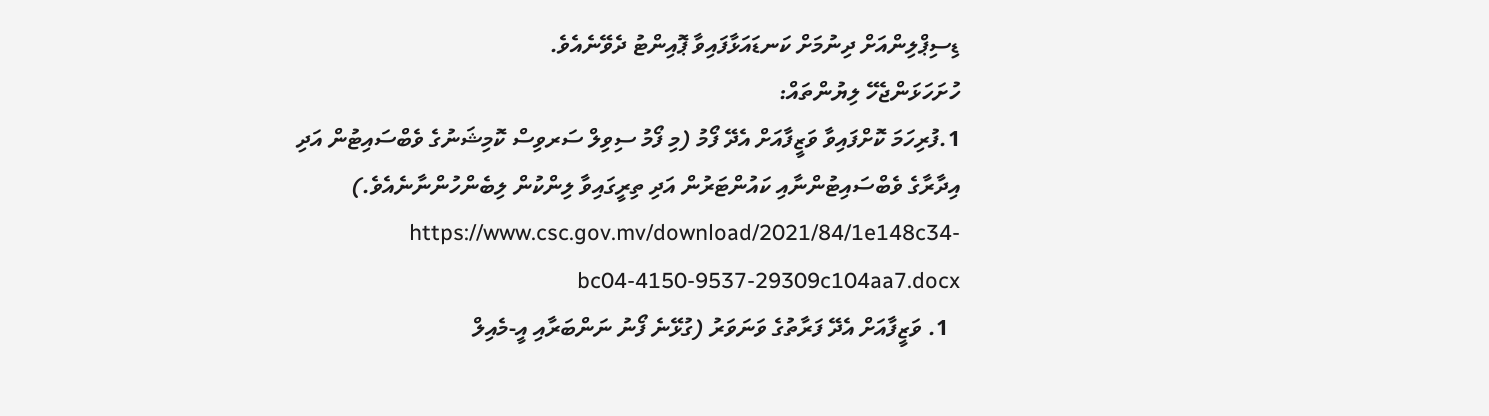ޑިސިޕްލިންއަށް ދިނުމަށް ކަނޑައަޅާފައިވާ ޕޮއިންޓު ދެވޭނެއެވެ.
ހުށަހަޅަންޖެހޭ ލިޔުންތައް:
1.ފުރިހަމަ ކޮށްފައިވާ ވަޒީފާއަށް އެދޭ ފޯމު (މި ފޯމު ސިވިލް ސަރވިސް ކޮމިޝަނުގެ ވެބްސައިޓުން އަދި އިދާރާގެ ވެބްސައިޓުންނާއި ކައުންޓަރުން އަދި ތިރީގައިވާ ލިންކުން ލިބެންހުންނާނެއެވެ.)  https://www.csc.gov.mv/download/2021/84/1e148c34-bc04-4150-9537-29309c104aa7.docx
  1. ވަޒީފާއަށް އެދޭ ފަރާތުގެ ވަނަވަރު (ގުޅޭނެ ފޯނު ނަންބަރާއި އީ-މެއިލް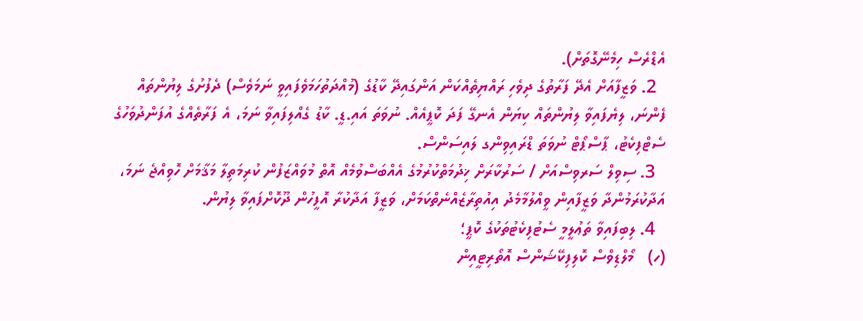އެޑްރެސް ހިމެނޭގޮތަށް).
  2. ވަޒީފާއަށް އެދޭ ފަރާތުގެ ދިވެހި ރައްޔިތެއްކަން އަންގައިދޭ ކާޑުގެ (މުއްދަތުހަމަވެފައިވީ ނަމަވެސް) ދެފުށުގެ ލިޔުންތައް ފެންނަ، ލިޔެފައިވާ ލިޔުންތައް ކިޔަން އެނގޭ ފަދަ ކޮޕީއެއް. ނުވަތަ އައި.ޑީ. ކާޑު ގެއްލިފައިވާ ނަމަ، އެ ފަރާތެއްގެ އުފަންދުވަހުގެ ސެޓްފިކެޓު، ޕާސްޕޯޓް ނުވަތަ ޑްރައިވިންގ ލައިސަންސް.
  3. ސިވިލް ސަރވިސްއަށް / ސަރުކާރަށް ޚިދުމަތްކުރުމުގެ އެއްބަސްވުމެއް އޮތް މުވައްޒަފުން ކުރިމަތިލާ މަޤާމަށް ހޮވިއްޖެ ނަމަ، އަދާކުރަމުންދާ ވަޒީފާއިން ވީއްލުމާމެދު އިއުތިރާޒެއްނެތްކަމަށް، ވަޒީފާ އަދާކުރާ އޮފީހުން ދޫކޮށްފައިވާ ލިޔުން.
  4. ލިބިފައިވާ ތަޢުލީމީ ސެޓުފިކެޓުތަކުގެ ކޮޕީ؛
(ހ)   މޯލްޑިވްސް ކޮލިފިކޭޝަންސް އޮތޯރިޓީއިން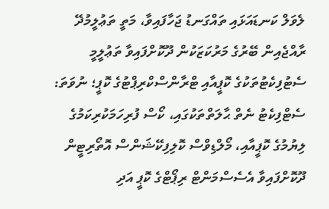ލެވަލް ކަނޑައަޅައި ތައްގަނޑު ޖަހާފައިވާ، މަތީ ތަޢުލީމުދޭ ރާއްޖެއިން ބޭރުގެ މަރުކަޒަކުން ދޫކޮށްފައިވާ ތަޢުލީމީ ސެޓުފިކެޓުތަކުގެ ކޮޕީއާއި ޓްރާންސްކްރިޕްޓުގެ ކޮޕީ؛ ނުވަތަ: ސެޓްފިކެޓު ނެތް ޙާލަތްތަކުގައި، ކޯސް ފުރިހަމަކުރިކަމުގެ ލިޔުމުގެ ކޮޕީއާއި، މޯލްޑިވްސް ކޮލިފިކޭޝަންސް އޮތޯރިޓީން ދޫކޮށްފައިވާ އެސެސްމަންޓް ރިޕޯޓްގެ ކޮޕީ އަދި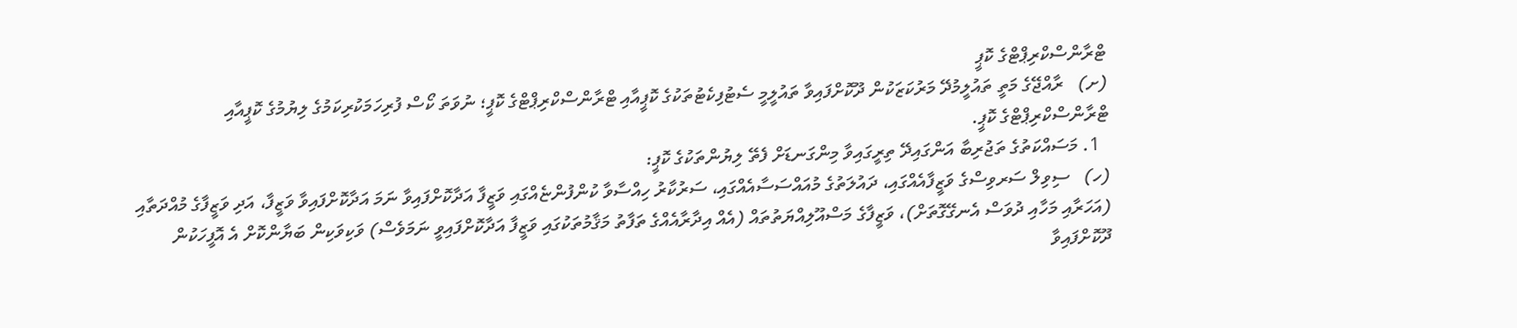ޓްރާންސްކްރިޕްޓްގެ ކޮޕީ
(ށ)   ރާއްޖޭގެ މަތީ ތައުލީމުދޭ މަރުކަޒަކުން ދޫކޮށްފައިވާ ތައުލީމީ ސެޓުފިކެޓުތަކުގެ ކޮޕީއާއި ޓްރާންސްކްރިޕްޓްގެ ކޮޕީ؛ ނުވަތަ ކޯސް ފުރިހަމަކުރިކަމުގެ ލިޔުމުގެ ކޮޕީއާއި ޓްރާންސްކްރިޕްޓްގެ ކޮޕީ.
  1. މަސައްކަތުގެ ތަޖުރިބާ އަންގައިދޭ ތިރީގައިވާ މިންގަނޑަށް ފެތޭ ލިޔުންތަކުގެ ކޮޕީ:
(ހ)   ސިވިލް ސަރވިސްގެ ވަޒީފާއެއްގައި، ދައުލަތުގެ މުއައްސަސާއެއްގައި، ސަރުކާރު ހިއްސާވާ ކުންފުންޏެއްގައި ވަޒީފާ އަދާކޮށްފައިވާ ނަމަ އަދާކޮށްފައިވާ ވަޒީފާ، އަދި ވަޒީފާގެ މުއްދަތާއި (އަހަރާއި މަހާއި ދުވަސް އެނގޭގޮތަށް)، ވަޒީފާގެ މަސްއޫލިއްޔަތުތައް (އެއް އިދާރާއެއްގެ ތަފާތު މަޤާމުތަކުގައި ވަޒީފާ އަދާކޮށްފައިވީ ނަމަވެސް) ވަކިވަކިން ބަޔާންކޮށް އެ އޮފީހަކުން ދޫކޮށްފައިވާ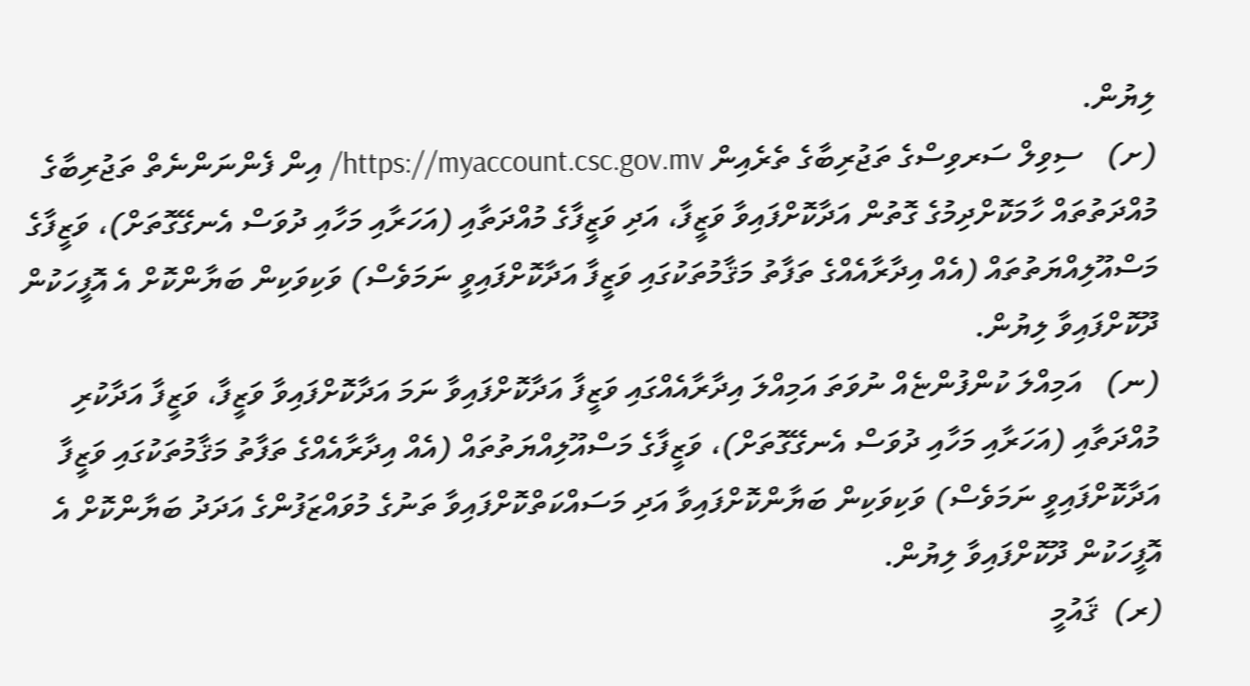ލިޔުން.
(ށ)   ސިވިލް ސަރވިސްގެ ތަޖުރިބާގެ ތެރެއިން https://myaccount.csc.gov.mv/ އިން ފެންނަންނެތް ތަޖުރިބާގެ މުއްދަތުތައް ހާމަކޮށްދިމުގެ ގޮތުން އަދާކޮށްފައިވާ ވަޒީފާ، އަދި ވަޒީފާގެ މުއްދަތާއި (އަހަރާއި މަހާއި ދުވަސް އެނގޭގޮތަށް)، ވަޒީފާގެ މަސްއޫލިއްޔަތުތައް (އެއް އިދާރާއެއްގެ ތަފާތު މަޤާމުތަކުގައި ވަޒީފާ އަދާކޮށްފައިވީ ނަމަވެސް) ވަކިވަކިން ބަޔާންކޮށް އެ އޮފީހަކުން ދޫކޮށްފައިވާ ލިޔުން.
(ނ)   އަމިއްލަ ކުންފުންޏެއް ނުވަތަ އަމިއްލަ އިދާރާއެއްގައި ވަޒީފާ އަދާކޮށްފައިވާ ނަމަ އަދާކޮށްފައިވާ ވަޒީފާ، ވަޒީފާ އަދާކުރި މުއްދަތާއި (އަހަރާއި މަހާއި ދުވަސް އެނގޭގޮތަށް)، ވަޒީފާގެ މަސްއޫލިއްޔަތުތައް (އެއް އިދާރާއެއްގެ ތަފާތު މަޤާމުތަކުގައި ވަޒީފާ އަދާކޮށްފައިވީ ނަމަވެސް) ވަކިވަކިން ބަޔާންކޮށްފައިވާ އަދި މަސައްކަތްކޮށްފައިވާ ތަނުގެ މުވައްޒަފުންގެ އަދަދު ބަޔާންކޮށް އެ އޮފީހަކުން ދޫކޮށްފައިވާ ލިޔުން.
(ރ)  ޤައުމީ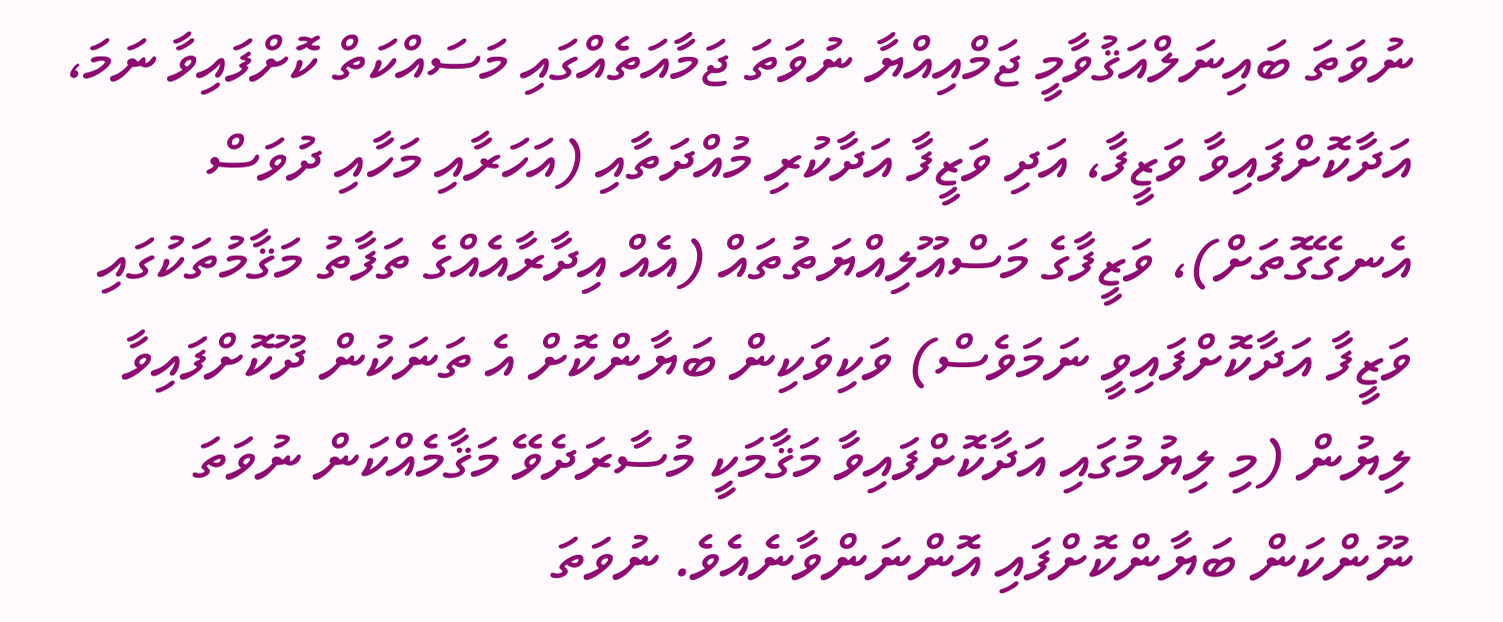ނުވަތަ ބައިނަލްއަޤުވާމީ ޖަމްއިއްޔާ ނުވަތަ ޖަމާއަތެއްގައި މަސައްކަތް ކޮށްފައިވާ ނަމަ، އަދާކޮށްފައިވާ ވަޒީފާ، އަދި ވަޒީފާ އަދާކުރި މުއްދަތާއި (އަހަރާއި މަހާއި ދުވަސް އެނގޭގޮތަށް)، ވަޒީފާގެ މަސްއޫލިއްޔަތުތައް (އެއް އިދާރާއެއްގެ ތަފާތު މަޤާމުތަކުގައި ވަޒީފާ އަދާކޮށްފައިވީ ނަމަވެސް) ވަކިވަކިން ބަޔާންކޮށް އެ ތަނަކުން ދޫކޮށްފައިވާ ލިޔުން (މި ލިޔުމުގައި އަދާކޮށްފައިވާ މަޤާމަކީ މުސާރަދެވޭ މަޤާމެއްކަން ނުވަތަ ނޫންކަން ބަޔާންކޮށްފައި އޮންނަންވާނެއެވެ. ނުވަތަ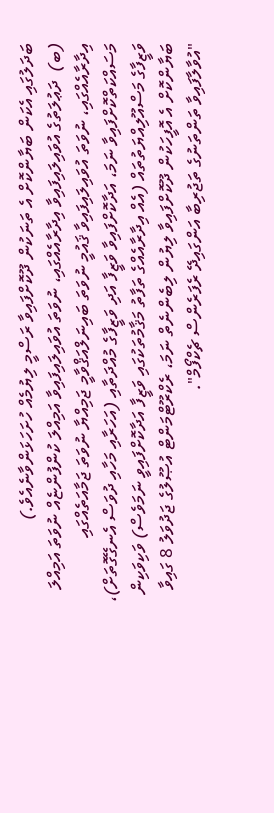ބަދަލުގައި އެކަން ބަޔާންކޮށް އެ ތަނަކުން ދޫކޮށްފައިވާ ރަސްމީ ލިޔުމެއް ހުށަހަޅަންވާނެއެވެ.)
(ބ)  ދަޢުލަތުގެ އުވައިލައިފައިވާ އިދާރާއެއްގައި، ނުވަތަ އުވައިލައިފައިވާ އަމިއްލަ ކުންފުންޏެއް ނުވަތަ އަމިއްލަ އިދާރާއެއްގައި، ނުވަތަ އުވައިލައިފައިވާ ޤައުމީ ނުވަތަ ބައިނަލްއަޤްވާމީ ޖަމިއްޔާ ނުވަތަ ޖަމާއަތެއްގައި މަސައްކަތްކޮށްފައިވާ ނަމަ، އަދާކޮށްފައިވާ ވަޒީފާ އަދި ވަޒީފާގެ މުއްދަތާއި (އަހަރާއި މަހާއި ދުވަސް އެނގޭގޮތަށް)، ވަޒީފާގެ މަސްއޫލިއްޔަތުތައް (އެއް އިދާރާއެއްގެ ތަފާތު މަޤާމުތަކުގައި ވަޒީފާ އަދާކޮށްފައިވީ ނަމަވެސް) ވަކިވަކިން ބަޔާންކޮށް އެ އޮފީހަކުން ދޫކޮށްފައިވާ ލިޔުން ލިބެންނެތް ނަމަ، ރެކްރޫޓްމަންޓް އުޞޫލުގެ ޖަދުވަލު 8 ގައިވާ "އުވާލާފައިވާ ތަންތަނުގެ ތަޖުރިބާ އަންގައިދޭ ރެފަރެންސް ޗެކްފޯމް".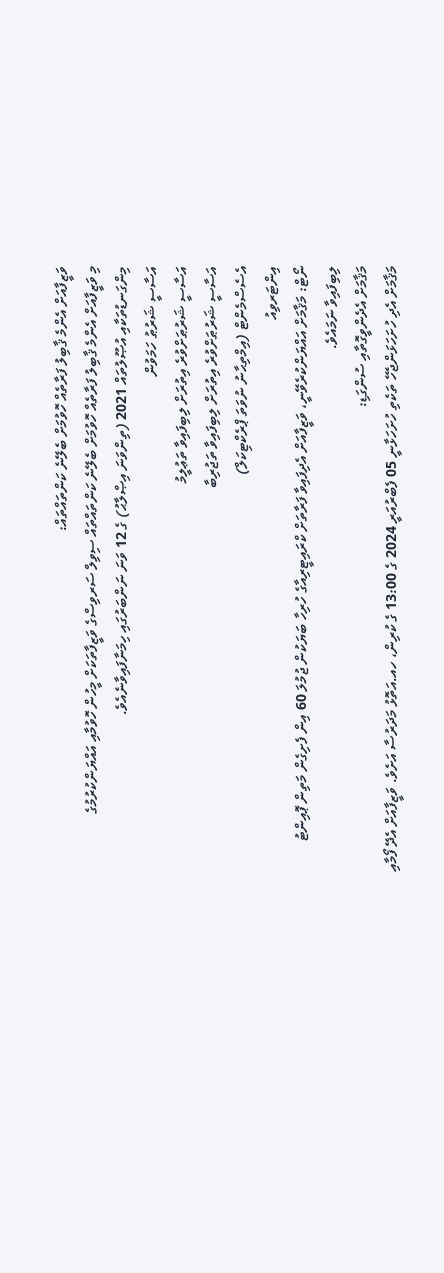ވަޒީފާއަށް އެންމެ ޤާބިލު ފަރާތެއް ހޮވުމަށް ބެލޭނެ ކަންތައްތައް:
މި ވަޒީފާއަށް އެންމެ ޤާބިލު ފަރާތެއް ހޮވުމަށް ބެލޭނެ ކަންތައްތައް ސިވިލް ސަރވިސްގެ ވަޒީފާތަކަށް މީހުން ހޮވުމާއި އައްޔަންކުރުމުގެ މިންގަނޑުތަކާއި އުޞޫލުތައް 2021 (ތިންވަނަ އިޞްލާޙު) ގެ 12 ވަނަ ނަންބަރުގައި ހިމަނާފައިވާނެއެވެ.
އަސާސީ ޝަރުޠު ހަމަވުން
އަސާސީ ޝަރުޠަށްވުރެ އިތުރަށް ލިބިފައިވާ ތަޢުލީމު
އަސާސީ ޝަރުޠަށްވުރެ އިތުރަށް ލިބިފައިވާ ތަޖުރިބާ
އެސެސްމެންޓް (އިމްތިޙާނު ނުވަތަ ޕްރެކްޓިކަލް)
އިންޓަރވިއު
ނޯޓް: މަޤާމަށް އައްޔަންކުރެވޭނީ، ވަޒީފާއަށް އެދިފައިވާ ފަރާތަށް ކްރައިޓީރިއާގެ ހުރިހާ ބަޔަކުން ޖުމުލަ 60 އިން ފެށިގެން މަތިން ޕޮއިންޓު ލިބިފައިވާ ނަމައެވެ.
މަޤާމަށް އެދެންވީގޮތާއި ސުންގަޑި:
މަޤާމަށް އެދި ހުށަހަޅަންޖެހޭ ތަކެތި ހުށަހަޅާނީ 05 ފެބްރުއަރީ 2024 ގެ 13:00 ގެ ކުރިން، ހއ.އަތޮޅު މަދަރުސާ އަށެވެ. ވަޒީފާއަށް އެދޭ ފޯމާއި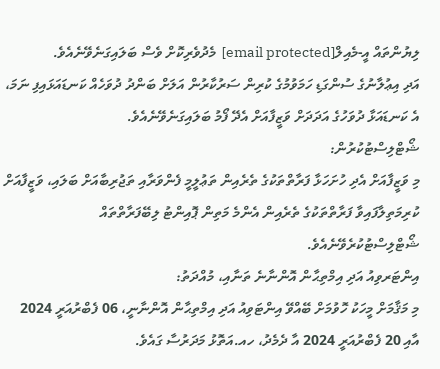ލިޔުންތައް އީ-މެއިލް[email protected]  މެދުވެރިކޮށް ވެސް ބަލައިގަނެވޭނެއެވެ.
އަދި އިޢުލާނުގެ ސުންގަޑި ހަމަވުމުގެ ކުރިން ސަރުކާރުން އަލަށް ބަންދު ދުވަހެއް ކަނޑައަޅައިފި ނަމަ، އެ ކަނޑައަޅާ ދުވަހުގެ އަދަދަށް ވަޒީފާއަށް އެދޭ ފޯމު ބަލައިގަނެވޭނެއެވެ.
ޝޯޓްލިސްޓުކުރުން:
މި ވަޒީފާއަށް އެދި ހުށަހަޅާ ފަރާތްތަކުގެ ތެރެއިން ތަޢުލީމީ ފެންވަރާއި ތަޖުރިބާއަށް ބަލައި، ވަޒީފާއަށް ކުރިމަތިލާފައިވާ ފަރާތްތަކުގެ ތެރެއިން އެންމެ މަތިން ޕޮއިންޓު ލިބޭފަރާތްތައް ޝޯޓްލިސްޓުކުރެވޭނެއެވެ.
އިންޓަރވިއު އަދި އިމްތިޙާން އޮންނާނެ ތަނާއި، މުއްދަތު:
މި މަޤާމަށް މީހަކު ހޮވުމަށް ބޭއްވޭ އިންޓަވިއު އަދި އިމްތިޙާން އޮންނާނީ، 06 ފެބްރުއަރީ 2024 އާއި 20 ފެބްރުއަރީ 2024 އާ ދެމެދު، ހއ.އަތޮޅު މަދަރުސާ ގައެވެ.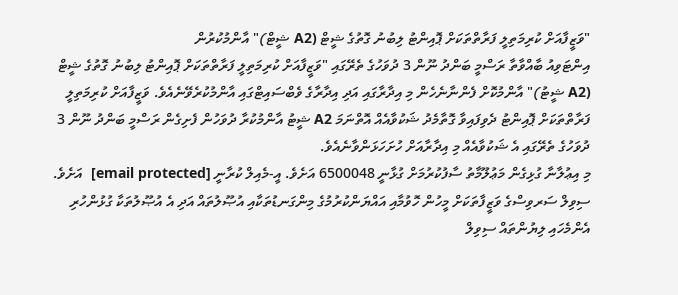"ވަޒީފާއަށް ކުރިމަތިލީ ފަރާތްތަކަށް ޕޮއިންޓު ލިބުނު ގޮތުގެ ޝީޓް (A2 ޝީޓް)" އާންމުކުރުން
އިންޓަވިއު ބާއްވާތާ ރަސްމީ ބަންދު ނޫން 3 ދުވަހުގެ ތެރޭގައި "ވަޒީފާއަށް ކުރިމަތިލީ ފަރާތްތަކަށް ޕޮއިންޓު ލިބުނު ގޮތުގެ ޝީޓް (A2 ޝީޓު)" އާންމުކޮށް ފެންނާނެހެން މި އިދާރާގައި އަދި އިދާރާގެ ވެބްސައިޓްގައި އާންމުކުރެވޭނެއެވެ. ވަޒީފާއަށް ކުރިމަތިލީ ފަރާތްތަކަށް ޕޮއިންޓު ދެވިފައިވާ ގޮތާމެދު ޝަކުވާއެއް އޮތްނަމަ A2 ޝީޓު އާންމުކުރާ ދުވަހުން ފެށިގެން ރަސްމީ ބަންދު ނޫން 3 ދުވަހުގެ ތެރޭގައި އެ ޝަކުވާއެއް މި އިދާރާއަށް ހުށަހަޅަންވާނެއެވެ.
މި އިޢުލާނާ ގުޅިގެން މަޢުލޫމާތު ސާފުކުރުމަށް ގުޅާނީ 6500048 އަށެވެ. އީ-މެއިލް ކުރާނީ [email protected]  އަށެވެ. ސިވިލް ސަރވިސްގެ ވަޒީފާތަކަށް މީހުން ހޮވުމާއި އައްޔަންކުރުމުގެ މިންގަނޑުތަކާއި އުޞޫލުތައް އަދި އެ އުޞޫލުތަކާ ގުޅުންހުރި އެންމެހައި ލިޔުންތައް ސިވިލް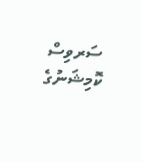ސަރވިސް ކޮމިޝަނުގެ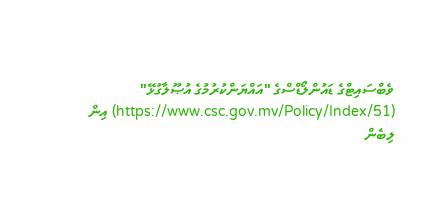ވެބްސައިޓްގެ ޑައުންލޯޑްސްގެ "އައްޔަންކުރުމުގެ އުޞޫލާގުޅޭ" (https://www.csc.gov.mv/Policy/Index/51) އިން ލިބެން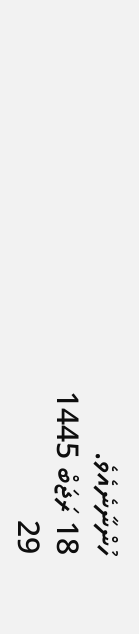ހުންނާނެއެވެ.
18 ރަޖަބް 1445
29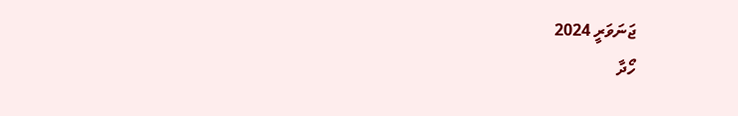ޖަނަވަރީ 2024
ހޯދާ